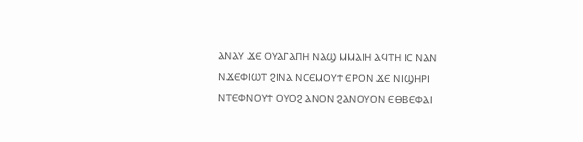ⲀⲚⲀⲨ ϪⲈ ⲞⲨⲀⲄⲀⲠⲎ ⲚⲀϢ ⲘⲘⲀⲒⲎ ⲀϤⲦⲎ ⲒⲤ ⲚⲀⲚ ⲚϪⲈⲪⲒⲰⲦ ϨⲒⲚⲀ ⲚⲤⲈⲘⲞⲨϮ ⲈⲢⲞⲚ ϪⲈ ⲚⲒϢⲎⲢⲒ ⲚⲦⲈⲪⲚⲞⲨϮ ⲞⲨⲞϨ ⲀⲚⲞⲚ ϨⲀⲚⲞⲨⲞⲚ ⲈⲐⲂⲈⲪⲀⲒ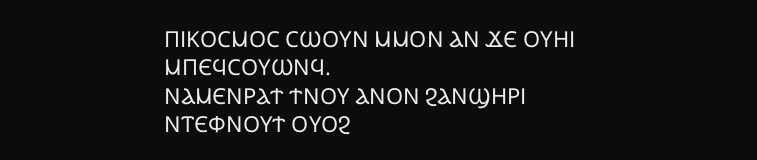ⲠⲒⲔⲞⲤⲘⲞⲤ ⲤⲰⲞⲨⲚ ⲘⲘⲞⲚ ⲀⲚ ϪⲈ ⲞⲨⲎⲒ ⲘⲠⲈϤⲤⲞⲨⲰⲚϤ.
ⲚⲀⲘⲈⲚⲢⲀϮ ϮⲚⲞⲨ ⲀⲚⲞⲚ ϨⲀⲚϢⲎⲢⲒ ⲚⲦⲈⲪⲚⲞⲨϮ ⲞⲨⲞϨ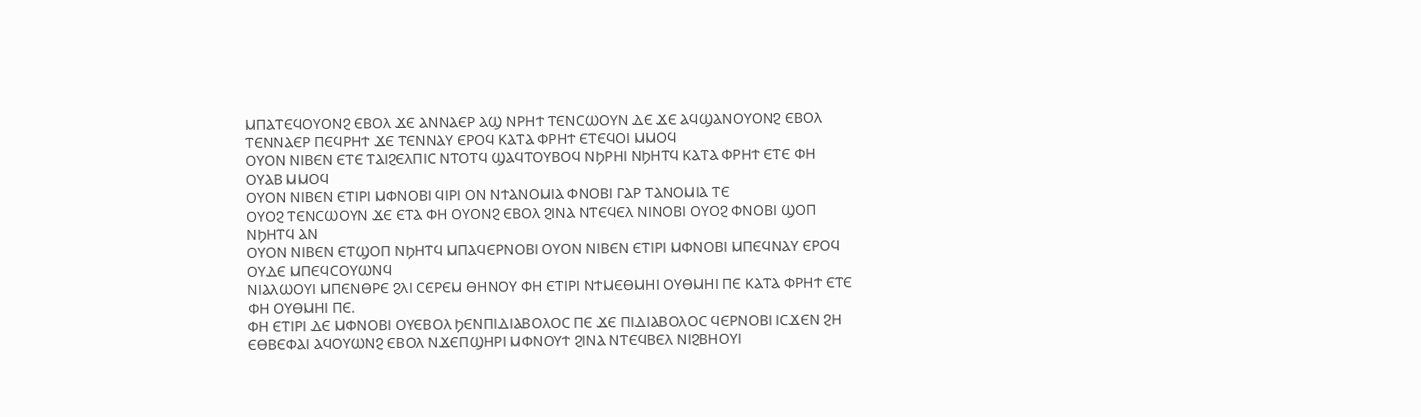ⲘⲠⲀⲦⲈϤⲞⲨⲞⲚϨ ⲈⲂⲞⲖ ϪⲈ ⲀⲚⲚⲀⲈⲢ ⲀϢ ⲚⲢⲎϮ ⲦⲈⲚⲤⲰⲞⲨⲚ ⲆⲈ ϪⲈ ⲀϤϢⲀⲚⲞⲨⲞⲚϨ ⲈⲂⲞⲖ ⲦⲈⲚⲚⲀⲈⲢ ⲠⲈϤⲢⲎϮ ϪⲈ ⲦⲈⲚⲚⲀⲨ ⲈⲢⲞϤ ⲔⲀⲦⲀ ⲪⲢⲎϮ ⲈⲦⲈϤⲞⲒ ⲘⲘⲞϤ
ⲞⲨⲞⲚ ⲚⲒⲂⲈⲚ ⲈⲦⲈ ⲦⲀⲒϨⲈⲖⲠⲒⲤ ⲚⲦⲞⲦϤ ϢⲀϤⲦⲞⲨⲂⲞϤ ⲚϦⲢⲎⲒ ⲚϦⲎⲦϤ ⲔⲀⲦⲀ ⲪⲢⲎϮ ⲈⲦⲈ ⲪⲎ ⲞⲨⲀⲂ ⲘⲘⲞϤ
ⲞⲨⲞⲚ ⲚⲒⲂⲈⲚ ⲈⲦⲒⲢⲒ ⲘⲪⲚⲞⲂⲒ ϤⲒⲢⲒ ⲞⲚ ⲚϮⲀⲚⲞⲘⲒⲀ ⲪⲚⲞⲂⲒ ⲄⲀⲢ ⲦⲀⲚⲞⲘⲒⲀ ⲦⲈ
ⲞⲨⲞϨ ⲦⲈⲚⲤⲰⲞⲨⲚ ϪⲈ ⲈⲦⲀ ⲪⲎ ⲞⲨⲞⲚϨ ⲈⲂⲞⲖ ϨⲒⲚⲀ ⲚⲦⲈϤⲈⲖ ⲚⲒⲚⲞⲂⲒ ⲞⲨⲞϨ ⲪⲚⲞⲂⲒ ϢⲞⲠ ⲚϦⲎⲦϤ ⲀⲚ
ⲞⲨⲞⲚ ⲚⲒⲂⲈⲚ ⲈⲦϢⲞⲠ ⲚϦⲎⲦϤ ⲘⲠⲀϤⲈⲢⲚⲞⲂⲒ ⲞⲨⲞⲚ ⲚⲒⲂⲈⲚ ⲈⲦⲒⲢⲒ ⲘⲪⲚⲞⲂⲒ ⲘⲠⲈϤⲚⲀⲨ ⲈⲢⲞϤ ⲞⲨⲆⲈ ⲘⲠⲈϤⲤⲞⲨⲰⲚϤ
ⲚⲒⲀⲖⲰⲞⲨⲒ ⲘⲠⲈⲚⲐⲢⲈ ϨⲖⲒ ⲤⲈⲢⲈⲘ ⲐⲎⲚⲞⲨ ⲪⲎ ⲈⲦⲒⲢⲒ ⲚϮⲘⲈⲐⲘⲎⲒ ⲞⲨⲐⲘⲎⲒ ⲠⲈ ⲔⲀⲦⲀ ⲪⲢⲎϮ ⲈⲦⲈ ⲪⲎ ⲞⲨⲐⲘⲎⲒ ⲠⲈ.
ⲪⲎ ⲈⲦⲒⲢⲒ ⲆⲈ ⲘⲪⲚⲞⲂⲒ ⲞⲨⲈⲂⲞⲖ ϦⲈⲚⲠⲒⲆⲒⲀⲂⲞⲖⲞⲤ ⲠⲈ ϪⲈ ⲠⲒⲆⲒⲀⲂⲞⲖⲞⲤ ϤⲈⲢⲚⲞⲂⲒ ⲒⲤϪⲈⲚ ϨⲎ ⲈⲐⲂⲈⲪⲀⲒ ⲀϤⲞⲨⲰⲚϨ ⲈⲂⲞⲖ ⲚϪⲈⲠϢⲎⲢⲒ ⲘⲪⲚⲞⲨϮ ϨⲒⲚⲀ ⲚⲦⲈϤⲂⲈⲖ ⲚⲒϨⲂⲎⲞⲨⲒ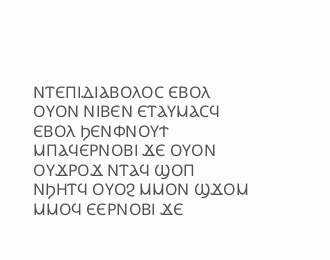ⲚⲦⲈⲠⲒⲆⲒⲀⲂⲞⲖⲞⲤ ⲈⲂⲞⲖ
ⲞⲨⲞⲚ ⲚⲒⲂⲈⲚ ⲈⲦⲀⲨⲘⲀⲤϤ ⲈⲂⲞⲖ ϦⲈⲚⲪⲚⲞⲨϮ ⲘⲠⲀϤⲈⲢⲚⲞⲂⲒ ϪⲈ ⲞⲨⲞⲚ ⲞⲨϪⲢⲞϪ ⲚⲦⲀϤ ϢⲞⲠ ⲚϦⲎⲦϤ ⲞⲨⲞϨ ⲘⲘⲞⲚ ϢϪⲞⲘ ⲘⲘⲞϤ ⲈⲈⲢⲚⲞⲂⲒ ϪⲈ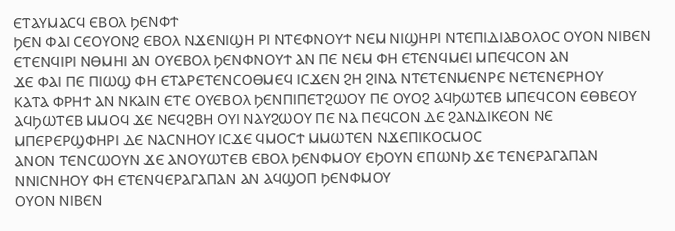ⲈⲦⲀⲨⲘⲀⲤϤ ⲈⲂⲞⲖ ϦⲈⲚⲪϮ
ϦⲈⲚ ⲪⲀⲒ ⲤⲈⲞⲨⲞⲚϨ ⲈⲂⲞⲖ ⲚϪⲈⲚⲒϢⲎ ⲢⲒ ⲚⲦⲈⲪⲚⲞⲨϮ ⲚⲈⲘ ⲚⲒϢⲎⲢⲒ ⲚⲦⲈⲠⲒⲆⲒⲀⲂⲞⲖⲞⲤ ⲞⲨⲞⲚ ⲚⲒⲂⲈⲚ ⲈⲦⲈⲚϤⲒⲢⲒ ⲚⲐⲘⲎⲒ ⲀⲚ ⲞⲨⲈⲂⲞⲖ ϦⲈⲚⲪⲚⲞⲨϮ ⲀⲚ ⲠⲈ ⲚⲈⲘ ⲪⲎ ⲈⲦⲈⲚϤⲘⲈⲒ ⲘⲠⲈϤⲤⲞⲚ ⲀⲚ
ϪⲈ ⲪⲀⲒ ⲠⲈ ⲠⲒⲰϢ ⲪⲎ ⲈⲦⲀⲢⲈⲦⲈⲚⲤⲞⲐⲘⲈϤ ⲒⲤϪⲈⲚ ϨⲎ ϨⲒⲚⲀ ⲚⲦⲈⲦⲈⲚⲘⲈⲚⲢⲈ ⲚⲈⲦⲈⲚⲈⲢⲎⲞⲨ
ⲔⲀⲦⲀ ⲪⲢⲎϮ ⲀⲚ ⲚⲔⲀⲒⲚ ⲈⲦⲈ ⲞⲨⲈⲂⲞⲖ ϦⲈⲚⲠⲒⲠⲈⲦϨⲰⲞⲨ ⲠⲈ ⲞⲨⲞϨ ⲀϤϦⲰⲦⲈⲂ ⲘⲠⲈϤⲤⲞⲚ ⲈⲐⲂⲈⲞⲨ ⲀϤϦⲰⲦⲈⲂ ⲘⲘⲞϤ ϪⲈ ⲚⲈϤϨⲂⲎ ⲞⲨⲒ ⲚⲀⲨϨⲰⲞⲨ ⲠⲈ ⲚⲀ ⲠⲈϤⲤⲞⲚ ⲆⲈ ϨⲀⲚⲆⲒⲔⲈⲞⲚ ⲚⲈ
ⲘⲠⲈⲢⲈⲢϢⲪⲎⲢⲒ ⲆⲈ ⲚⲀⲤⲚⲎⲞⲨ ⲒⲤϪⲈ ϤⲘⲞⲤϮ ⲘⲘⲰⲦⲈⲚ ⲚϪⲈⲠⲒⲔⲞⲤⲘⲞⲤ
ⲀⲚⲞⲚ ⲦⲈⲚⲤⲰⲞⲨⲚ ϪⲈ ⲀⲚⲞⲨⲰⲦⲈⲂ ⲈⲂⲞⲖ ϦⲈⲚⲪⲘⲞⲨ ⲈϦⲞⲨⲚ ⲈⲠⲰⲚϦ ϪⲈ ⲦⲈⲚⲈⲢⲀⲄⲀⲠⲀⲚ ⲚⲚⲒⲤⲚⲎⲞⲨ ⲪⲎ ⲈⲦⲈⲚϤⲈⲢⲀⲄⲀⲠⲀⲚ ⲀⲚ ⲀϤϢⲞⲠ ϦⲈⲚⲪⲘⲞⲨ
ⲞⲨⲞⲚ ⲚⲒⲂⲈⲚ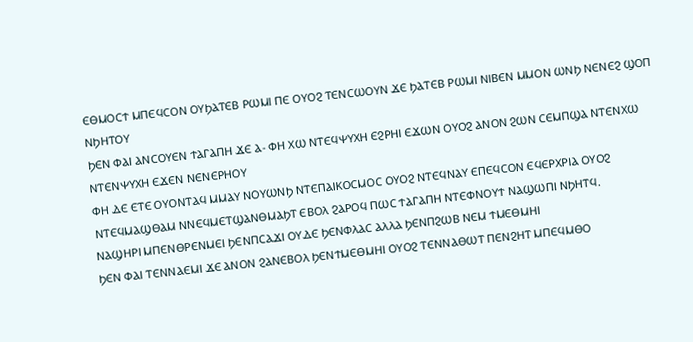ⲈⲐⲘⲞⲤϮ ⲘⲠⲈϤⲤⲞⲚ ⲞⲨϦⲀⲦⲈⲂ ⲢⲰⲘⲒ ⲠⲈ ⲞⲨⲞϨ ⲦⲈⲚⲤⲰⲞⲨⲚ ϪⲈ ϦⲀⲦⲈⲂ ⲢⲰⲘⲒ ⲚⲒⲂⲈⲚ ⲘⲘⲞⲚ ⲰⲚϦ ⲚⲈⲚⲈϨ ϢⲞⲠ ⲚϦⲎⲦⲞⲨ
ϦⲈⲚ ⲪⲀⲒ ⲀⲚⲤⲞⲨⲈⲚ ϮⲀⲄⲀⲠⲎ ϪⲈ Ⲁ- ⲪⲎ ⲬⲰ ⲚⲦⲈϤⲮⲨⲬⲎ ⲈϨⲢⲎⲒ ⲈϪⲰⲚ ⲞⲨⲞϨ ⲀⲚⲞⲚ ϨⲰⲚ ⲤⲈⲘⲠϢⲀ ⲚⲦⲈⲚⲬⲰ ⲚⲦⲈⲚⲮⲨⲬⲎ ⲈϪⲈⲚ ⲚⲈⲚⲈⲢⲎⲞⲨ
ⲪⲎ ⲆⲈ ⲈⲦⲈ ⲞⲨⲞⲚⲦⲀϤ ⲘⲘⲀⲨ ⲚⲞⲨⲰⲚϦ ⲚⲦⲈⲠⲀⲒⲔⲞⲤⲘⲞⲤ ⲞⲨⲞϨ ⲚⲦⲈϤⲚⲀⲨ ⲈⲠⲈϤⲤⲞⲚ ⲈϤⲈⲢⲬⲢⲒⲀ ⲞⲨⲞϨ ⲚⲦⲈϤⲘⲀϢⲐⲀⲘ ⲚⲚⲈϤⲘⲈⲦϢⲀⲚⲐⲘⲀϦⲦ ⲈⲂⲞⲖ ϨⲀⲢⲞϤ ⲠⲰⲤ ϮⲀⲄⲀⲠⲎ ⲚⲦⲈⲪⲚⲞⲨϮ ⲚⲀϢⲰⲠⲒ ⲚϦⲎⲦϤ.
ⲚⲀϢⲎⲢⲒ ⲘⲠⲈⲚⲐⲢⲈⲚⲘⲈⲒ ϦⲈⲚⲠⲤⲀϪⲒ ⲞⲨⲆⲈ ϦⲈⲚⲪⲖⲀⲤ ⲀⲖⲖⲀ ϦⲈⲚⲠϨⲰⲂ ⲚⲈⲘ ϮⲘⲈⲐⲘⲎⲒ
ϦⲈⲚ ⲪⲀⲒ ⲦⲈⲚⲚⲀⲈⲘⲒ ϪⲈ ⲀⲚⲞⲚ ϨⲀⲚⲈⲂⲞⲖ ϦⲈⲚϮⲘⲈⲐⲘⲎⲒ ⲞⲨⲞϨ ⲦⲈⲚⲚⲀⲐⲰⲦ ⲠⲈⲚϨⲎⲦ ⲘⲠⲈϤⲘⲐⲞ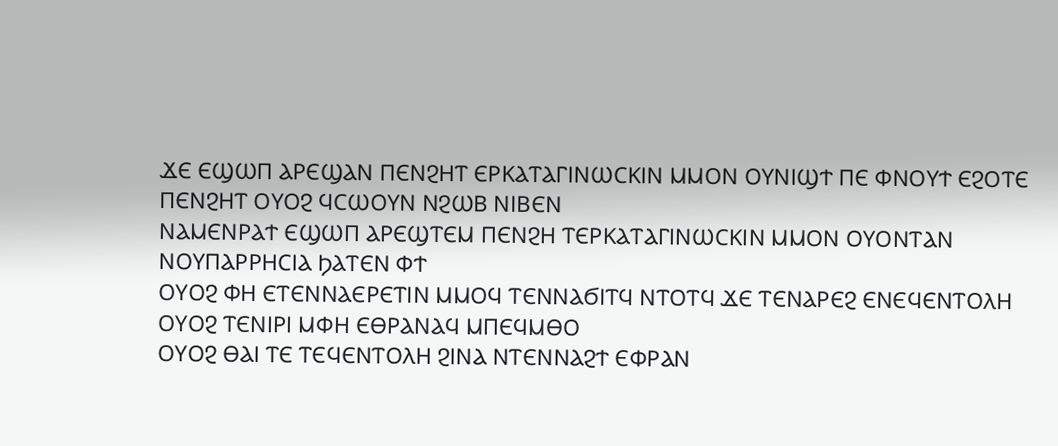ϪⲈ ⲈϢⲰⲠ ⲀⲢⲈϢⲀⲚ ⲠⲈⲚϨⲎⲦ ⲈⲢⲔⲀⲦⲀⲄⲒⲚⲰⲤⲔⲒⲚ ⲘⲘⲞⲚ ⲞⲨⲚⲒϢϮ ⲠⲈ ⲪⲚⲞⲨϮ ⲈϨⲞⲦⲈ ⲠⲈⲚϨⲎⲦ ⲞⲨⲞϨ ϤⲤⲰⲞⲨⲚ ⲚϨⲰⲂ ⲚⲒⲂⲈⲚ
ⲚⲀⲘⲈⲚⲢⲀϮ ⲈϢⲰⲠ ⲀⲢⲈϢⲦⲈⲘ ⲠⲈⲚϨⲎ ⲦⲈⲢⲔⲀⲦⲀⲄⲒⲚⲰⲤⲔⲒⲚ ⲘⲘⲞⲚ ⲞⲨⲞⲚⲦⲀⲚ ⲚⲞⲨⲠⲀⲢⲢⲎⲤⲒⲀ ϦⲀⲦⲈⲚ ⲪϮ
ⲞⲨⲞϨ ⲪⲎ ⲈⲦⲈⲚⲚⲀⲈⲢⲈⲦⲒⲚ ⲘⲘⲞϤ ⲦⲈⲚⲚⲀϬⲒⲦϤ ⲚⲦⲞⲦϤ ϪⲈ ⲦⲈⲚⲀⲢⲈϨ ⲈⲚⲈϤⲈⲚⲦⲞⲖⲎ ⲞⲨⲞϨ ⲦⲈⲚⲒⲢⲒ ⲘⲪⲎ ⲈⲐⲢⲀⲚⲀϤ ⲘⲠⲈϤⲘⲐⲞ
ⲞⲨⲞϨ ⲐⲀⲒ ⲦⲈ ⲦⲈϤⲈⲚⲦⲞⲖⲎ ϨⲒⲚⲀ ⲚⲦⲈⲚⲚⲀϨϮ ⲈⲪⲢⲀⲚ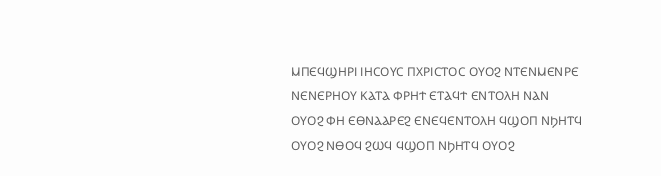ⲘⲠⲈϤϢⲎⲢⲒ ⲒⲎⲤⲞⲨⲤ ⲠⲬⲢⲒⲤⲦⲞⲤ ⲞⲨⲞϨ ⲚⲦⲈⲚⲘⲈⲚⲢⲈ ⲚⲈⲚⲈⲢⲎⲞⲨ ⲔⲀⲦⲀ ⲪⲢⲎϮ ⲈⲦⲀϤϮ ⲈⲚⲦⲞⲖⲎ ⲚⲀⲚ
ⲞⲨⲞϨ ⲪⲎ ⲈⲐⲚⲀⲀⲢⲈϨ ⲈⲚⲈϤⲈⲚⲦⲞⲖⲎ ϤϢⲞⲠ ⲚϦⲎⲦϤ ⲞⲨⲞϨ ⲚⲐⲞϤ ϨⲰϤ ϤϢⲞⲠ ⲚϦⲎⲦϤ ⲞⲨⲞϨ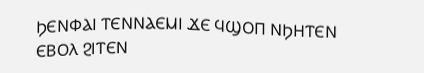ϦⲈⲚⲪⲀⲒ ⲦⲈⲚⲚⲀⲈⲘⲒ ϪⲈ ϤϢⲞⲠ ⲚϦⲎⲦⲈⲚ ⲈⲂⲞⲖ ϨⲒⲦⲈⲚ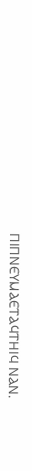ⲠⲒⲠⲚⲈⲨⲘⲀⲈⲦⲀϤⲦⲎⲒϤ ⲚⲀⲚ.